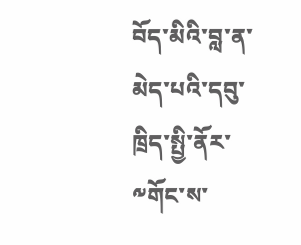བོད་མིའི་བླ་ན་མེད་པའི་དབུ་ཁྲིད་སྤྱི་ནོར་༸གོང་ས་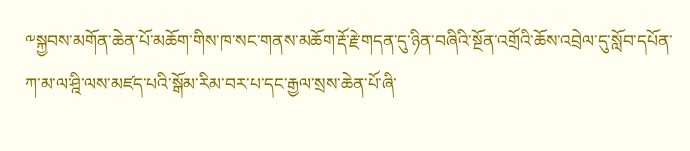༸སྐྱབས་མགོན་ཆེན་པོ་མཆོག་གིས་ཁ་སང་གནས་མཆོག་རྡོ་རྗེ་གདན་དུ་ཉིན་བཞིའི་སྔོན་འགྲོའི་ཆོས་འབྲེལ་དུ་སློབ་དཔོན་ཀ་མ་ལ་ཤྰི་ལས་མཛད་པའི་སྒོམ་རིམ་བར་པ་དང་རྒྱལ་སྲས་ཆེན་པོ་ཞི་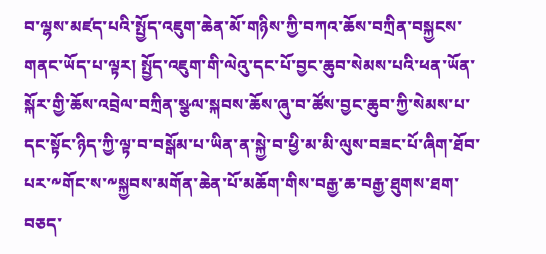བ་ལྷས་མཛད་པའི་སྤྱོད་འཇུག་ཆེན་མོ་གཉིས་ཀྱི་བཀའ་ཆོས་བཀྲིན་བསྐྱངས་གནང་ཡོད་པ་ལྟར། སྤྱོད་འཇུག་གི་ལེའུ་དང་པོ་བྱང་ཆུབ་སེམས་པའི་ཕན་ཡོན་སྐོར་གྱི་ཆོས་འབྲེལ་བཀྲིན་སྩལ་སྐབས་ཆོས་ཞུ་བ་ཚོས་བྱང་ཆུབ་ཀྱི་སེམས་པ་དང་སྟོང་ཉིད་ཀྱི་ལྟ་བ་བསྒོམ་པ་ཡིན་ན་སྐྱེ་བ་ཕྱི་མ་མི་ལུས་བཟང་པོ་ཞིག་ཐོབ་པར་༸གོང་ས་༸སྐྱབས་མགོན་ཆེན་པོ་མཆོག་གིས་བརྒྱ་ཆ་བརྒྱ་ཐུགས་ཐག་བཅད་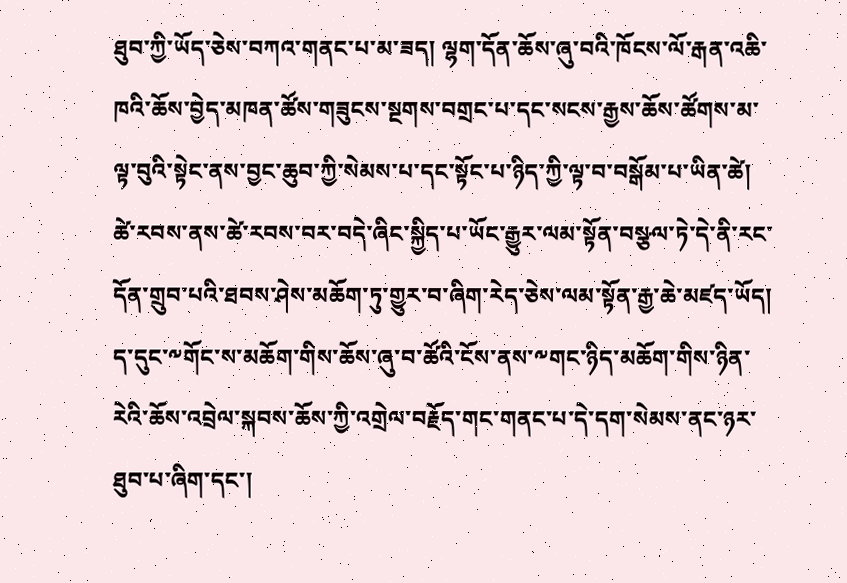ཐུབ་ཀྱི་ཡོད་ཅེས་བཀའ་གནང་པ་མ་ཟད། ལྷག་དོན་ཆོས་ཞུ་བའི་ཁོངས་ལོ་རྒན་འཆི་ཁའི་ཆོས་བྱེད་མཁན་ཚོས་གཟུངས་སྔགས་བགྲང་པ་དང་སངས་རྒྱས་ཆོས་ཚོགས་མ་ལྟ་བུའི་སྟེང་ནས་བྱང་ཆུབ་ཀྱི་སེམས་པ་དང་སྟོང་པ་ཉིད་ཀྱི་ལྟ་བ་བསྒོམ་པ་ཡིན་ཚེ། ཚེ་རབས་ནས་ཚེ་རབས་བར་བདེ་ཞིང་སྐྱིད་པ་ཡོང་རྒྱུར་ལམ་སྟོན་བསྩལ་ཏེ་དེ་ནི་རང་དོན་གྲུབ་པའི་ཐབས་ཤེས་མཆོག་ཏུ་གྱུར་བ་ཞིག་རེད་ཅེས་ལམ་སྟོན་རྒྱ་ཆེ་མཛད་ཡོད། ད་དུང་༸གོང་ས་མཆོག་གིས་ཆོས་ཞུ་བ་ཚོའི་ངོས་ནས་༸གང་ཉིད་མཆོག་གིས་ཉིན་རེའི་ཆོས་འབྲེལ་སྐབས་ཆོས་ཀྱི་འགྲེལ་བརྗོད་གང་གནང་པ་དེ་དག་སེམས་ནང་ཉར་ཐུབ་པ་ཞིག་དང་།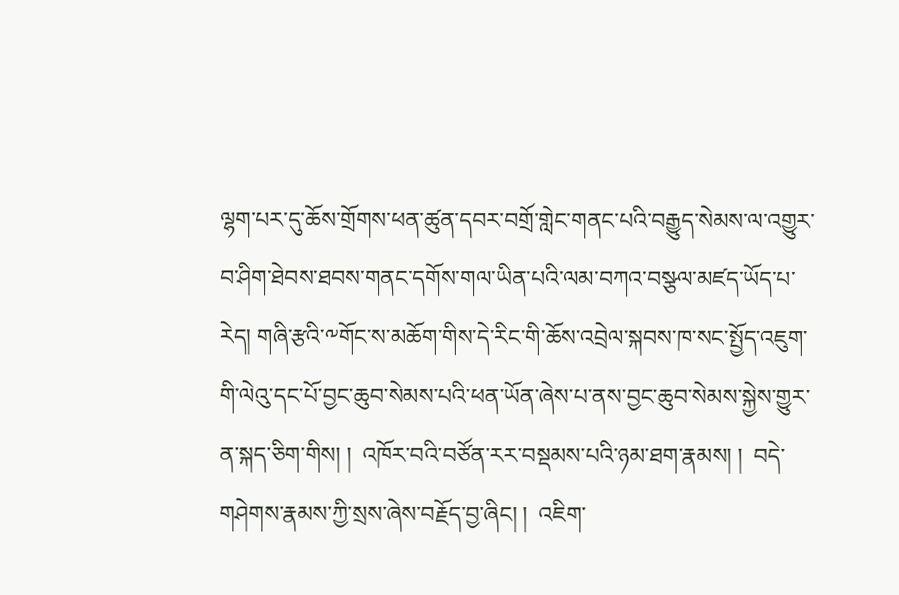ལྷག་པར་དུ་ཆོས་གྲོགས་ཕན་ཚུན་དབར་བགྲོ་གླེང་གནང་པའི་བརྒྱུད་སེམས་ལ་འགྱུར་བ་ཤིག་ཐེབས་ཐབས་གནང་དགོས་གལ་ཡིན་པའི་ལམ་བཀའ་བསྩལ་མཛད་ཡོད་པ་རེད། གཞི་རྩའི་༸གོང་ས་མཆོག་གིས་དེ་རིང་གི་ཆོས་འབྲེལ་སྐབས་ཁ་སང་སྤྱོད་འཇུག་གི་ལེའུ་དང་པོ་བྱང་ཆུབ་སེམས་པའི་ཕན་ཡོན་ཞེས་པ་ནས་བྱང་ཆུབ་སེམས་སྐྱེས་གྱུར་ན་སྐད་ཅིག་གིས། །  འཁོར་བའི་བཙོན་རར་བསྡམས་པའི་ཉམ་ཐག་རྣམས། །  བདེ་གཤེགས་རྣམས་ཀྱི་སྲས་ཞེས་བརྗོད་བྱ་ཞིང། །  འཇིག་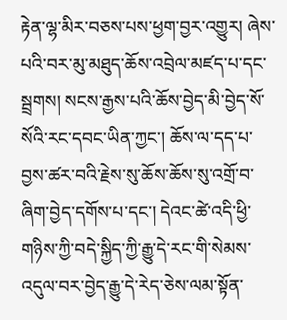རྟེན་ལྷ་མིར་བཅས་པས་ཕྱག་བྱར་འགྱུར། ཞེས་པའི་བར་མུ་མཐུད་ཆོས་འབྲེལ་མཛད་པ་དང་སྦྲགས། སངས་རྒྱས་པའི་ཆོས་བྱེད་མི་བྱེད་སོ་སོའི་རང་དབང་ཡིན་ཀྱང་། ཆོས་ལ་དད་པ་བྱས་ཚར་བའི་རྗེས་སུ་ཆོས་ཆོས་སུ་འགྲོ་བ་ཞིག་བྱེད་དགོས་པ་དང་། དེའང་ཚེ་འདི་ཕྱི་གཉིས་ཀྱི་བདེ་སྐྱིད་ཀྱི་རྒྱུ་དེ་རང་གི་སེམས་འདུལ་བར་བྱེད་རྒྱུ་དེ་རེད་ཅེས་ལམ་སྟོན་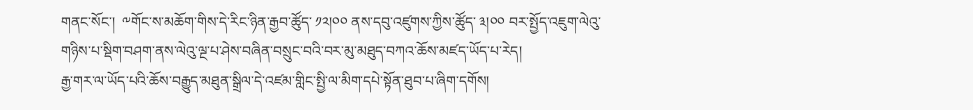གནང་སོང་།  ༸གོང་ས་མཆོག་གིས་དེ་རིང་ཉིན་རྒྱབ་ཚོུད་ ༡༢།༠༠ ནས་དབུ་འཛུགས་ཀྱིས་ཚོུད་ ༣།༠༠ བར་སྤྱོད་འཇུག་ལེའུ་གཉིས་པ་སྡིག་བཤག་ནས་ལེའུ་ལྔ་པ་ཤེས་བཞིན་བསྲུང་བའི་བར་མུ་མཐུད་བཀའ་ཆོས་མཛད་ཡོད་པ་རེད།
རྒྱ་གར་ལ་ཡོད་པའི་ཆོས་བརྒྱུད་མཐུན་སྒྲིལ་དེ་འཛམ་གླིང་སྤྱི་ལ་མིག་དཔེ་སྟོན་ཐུབ་པ་ཞིག་དགོས།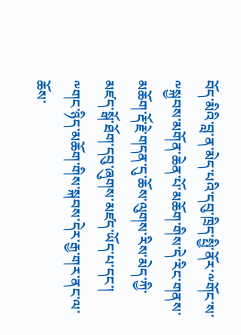བོད་མིའི་བླ་ན་མེད་པའི་དབུ་ཁྲིད་སྤྱི་ནོར་༸གོང་ས་༸སྐྱབས་མགོན་ཆེན་པོ་མཆོག་གིས་དེ་རིང་གནས་མཆོག་རྡོ་རྗེ་གདན་དུ་ཆོས་ལུགས་རིས་མེད་ཀྱི་མཛད་སྒོ་ཐོག་དབུ་ཞུགས་མཛད་ཡོད་པ་དང་། ༸གང་ཉིད་མཆོག་གིས་སྐབས་དེར་རྒྱ་གར་ནང་ལ་ཆོས་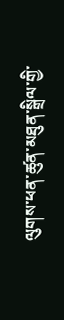ལུགས་ཕན་ཚུན་མཐུན་སྒྲིལ་གྱི་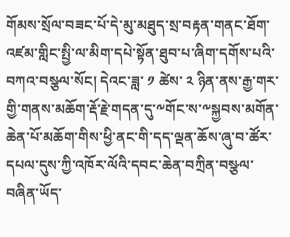གོམས་སྲོལ་བཟང་པོ་དེ་མུ་མཐུད་སྲ་བརྟན་གནང་ཐོག་འཛམ་གླིང་སྤྱི་ལ་མིག་དཔེ་སྟོན་ཐུབ་པ་ཞིག་དགོས་པའི་བཀའ་བསྩལ་སོང། དེའང་ཟླ་ ༡ ཚེས་ ༢ ཉིན་ནས་རྒྱ་གར་གྱི་གནས་མཆོག་རྡོ་རྗེ་གདན་དུ་༸གོང་ས་༸སྐྱབས་མགོན་ཆེན་པོ་མཆོག་གིས་ཕྱི་ནང་གི་དད་ལྡན་ཆོས་ཞུ་བ་ཚོར་དཔལ་དུས་ཀྱི་འཁོར་ལོའི་དབང་ཆེན་བཀྲིན་བསྩལ་བཞིན་ཡོད་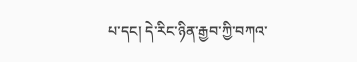པ་དང། དེ་རིང་ཉིན་རྒྱབ་ཀྱི་བཀའ་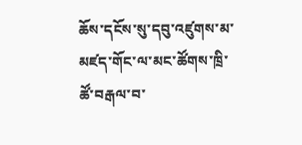ཆོས་དངོས་སུ་དབུ་འཛུགས་མ་མཛད་གོང་ལ་མང་ཚོགས་ཁྲི་ཚོ་བརྒལ་བ་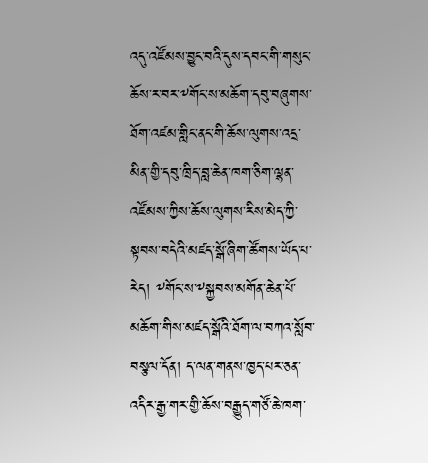འདུ་འཛོམས་བྱུང་བའི་དུས་དབང་གི་གསུང་ཆོས་ར་བར་༸གོང་ས་མཆོག་དབུ་བཞུགས་ཐོག་འཛམ་གླིང་ནང་གི་ཆོས་ལུགས་འདྲ་མིན་གྱི་དབུ་ཁྲིད་བླ་ཆེན་ཁག་ཅིག་ལྷན་འཛོམས་ཀྱིས་ཆོས་ལུགས་རིས་མེད་ཀྱི་སྟབས་བདེའི་མཛད་སྒོ་ཞིག་ཚོགས་ཡོད་པ་རེད། ༸གོང་ས་༸སྐྱབས་མགོན་ཆེན་པོ་མཆོག་གིས་མཛད་སྒོའི་ཐོག་ལ་བཀའ་སློབ་བསྩལ་དོན། ད་ལན་གནས་ཁྱད་པར་ཅན་འདིར་རྒྱ་གར་གྱི་ཆོས་བརྒྱུད་གཙོ་ཆེ་ཁག་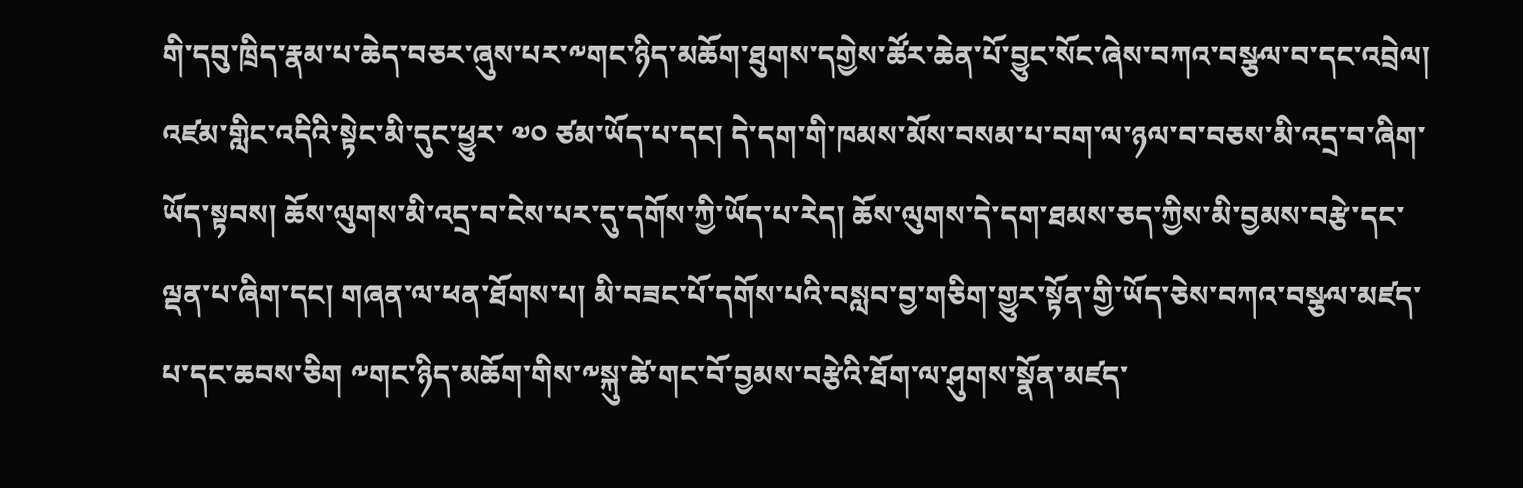གི་དབུ་ཁྲིད་རྣམ་པ་ཆེད་བཅར་ཞུས་པར་༸གང་ཉིད་མཆོག་ཐུགས་དགྱེས་ཚོར་ཆེན་པོ་བྱུང་སོང་ཞེས་བཀའ་བསྩལ་བ་དང་འབྲེལ། འཛམ་གླིང་འདིའི་སྟེང་མི་དུང་ཕྱུར་ ༧༠ ཙམ་ཡོད་པ་དང། དེ་དག་གི་ཁམས་མོས་བསམ་པ་བག་ལ་ཉལ་བ་བཅས་མི་འདྲ་བ་ཞིག་ཡོད་སྟབས། ཆོས་ལུགས་མི་འདྲ་བ་ངེས་པར་དུ་དགོས་ཀྱི་ཡོད་པ་རེད། ཆོས་ལུགས་དེ་དག་ཐམས་ཅད་ཀྱིས་མི་བྱམས་བརྩེ་དང་ལྡན་པ་ཞིག་དང། གཞན་ལ་ཕན་ཐོགས་པ། མི་བཟང་པོ་དགོས་པའི་བསླབ་བྱ་གཅིག་གྱུར་སྟོན་གྱི་ཡོད་ཅེས་བཀའ་བསྩལ་མཛད་པ་དང་ཆབས་ཅིག ༸གང་ཉིད་མཆོག་གིས་༸སྐུ་ཚེ་གང་བོ་བྱམས་བརྩེའི་ཐོག་ལ་ཤུགས་སྣོན་མཛད་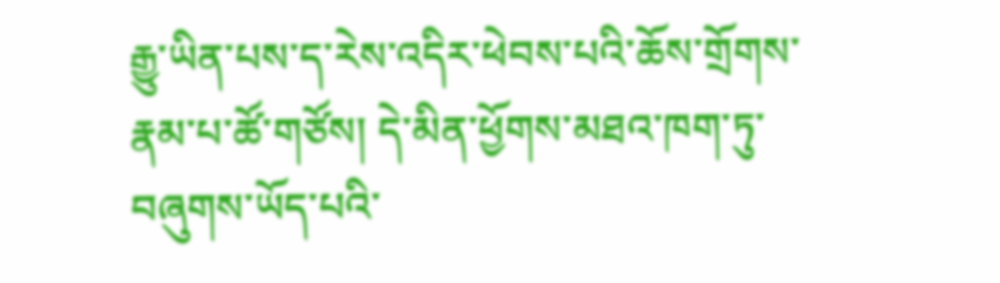རྒྱུ་ཡིན་པས་ད་རེས་འདིར་ཕེབས་པའི་ཆོས་གྲོགས་རྣམ་པ་ཚོ་གཙོས། དེ་མིན་ཕྱོགས་མཐའ་ཁག་ཏུ་བཞུགས་ཡོད་པའི་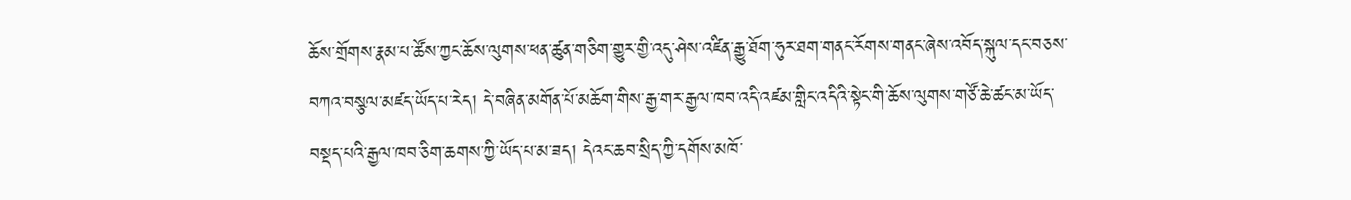ཆོས་གྲོགས་རྣམ་པ་ཚོས་ཀྱང་ཆོས་ལུགས་ཕན་ཚུན་གཅིག་གྱུར་གྱི་འདུ་ཤེས་འཛིན་རྒྱུ་ཐོག་ཧུར་ཐག་གནང་རོགས་གནང་ཞེས་འབོད་སྐུལ་དང་བཅས་བཀའ་བསྩལ་མཛད་ཡོད་པ་རེད། དེ་བཞིན་མགོན་པོ་མཆོག་གིས་རྒྱ་གར་རྒྱལ་ཁབ་འདི་འཛམ་གླིང་འདིའི་སྟེང་གི་ཆོས་ལུགས་གཙོ་ཆེ་ཚང་མ་ཡོད་བསྡད་པའི་རྒྱལ་ཁབ་ཅིག་ཆགས་ཀྱི་ཡོད་པ་མ་ཟད། དེའང་ཆབ་སྲིད་ཀྱི་དགོས་མཁོ་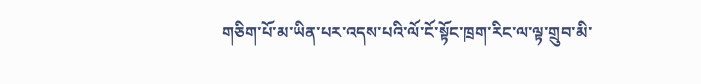གཅིག་པོ་མ་ཡིན་པར་འདས་པའི་ལོ་ངོ་སྟོང་ཁྲག་རིང་ལ་ལྟ་གྲུབ་མི་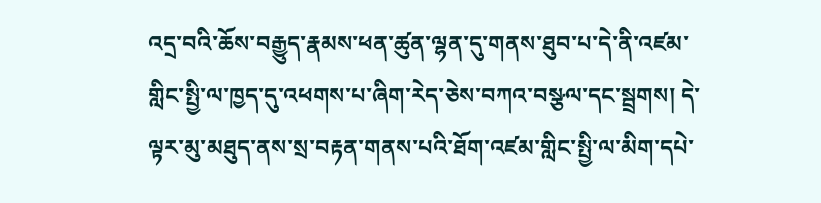འདྲ་བའི་ཆོས་བརྒྱུད་རྣམས་ཕན་ཚུན་ལྷན་དུ་གནས་ཐུབ་པ་དེ་ནི་འཛམ་གླིང་སྤྱི་ལ་ཁྱད་དུ་འཕགས་པ་ཞིག་རེད་ཅེས་བཀའ་བསྩལ་དང་སྦྲགས། དེ་ལྟར་མུ་མཐུད་ནས་སྲ་བརྟན་གནས་པའི་ཐོག་འཛམ་གླིང་སྤྱི་ལ་མིག་དཔེ་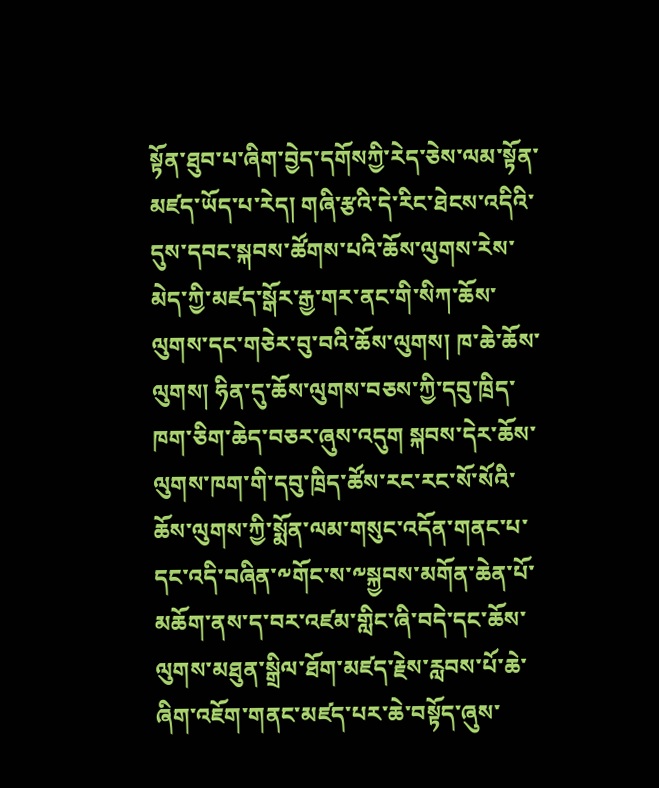སྟོན་ཐུབ་པ་ཞིག་བྱེད་དགོསཀྱི་རེད་ཅེས་ལམ་སྟོན་མཛད་ཡོད་པ་རེད། གཞི་རྩའི་དེ་རིང་ཐེངས་འདིའི་དུས་དབང་སྐབས་ཚོགས་པའི་ཆོས་ལུགས་རེས་མེད་ཀྱི་མཛད་སྒོར་རྒྱ་གར་ནང་གི་སིཀ་ཆོས་ལུགས་དང་གཅེར་བུ་བའི་ཆོས་ལུགས། ཁ་ཆེ་ཆོས་ལུགས། ཧིན་དུ་ཆོས་ལུགས་བཅས་ཀྱི་དབུ་ཁྲིད་ཁག་ཅིག་ཆེད་བཅར་ཞུས་འདུག སྐབས་དེར་ཆོས་ལུགས་ཁག་གི་དབུ་ཁྲིད་ཚོས་རང་རང་སོ་སོའི་ཆོས་ལུགས་ཀྱི་སྨོན་ལམ་གསུང་འདོན་གནང་པ་དང་འདི་བཞིན་༸གོང་ས་༸སྐྱབས་མགོན་ཆེན་པོ་མཆོག་ནས་ད་བར་འཛམ་གླིང་ཞི་བདེ་དང་ཆོས་ལུགས་མཐུན་སྒྲིལ་ཐོག་མཛད་རྗེས་རླབས་པོ་ཆེ་ཞིག་འཇོག་གནང་མཛད་པར་ཆེ་བསྟོད་ཞུས་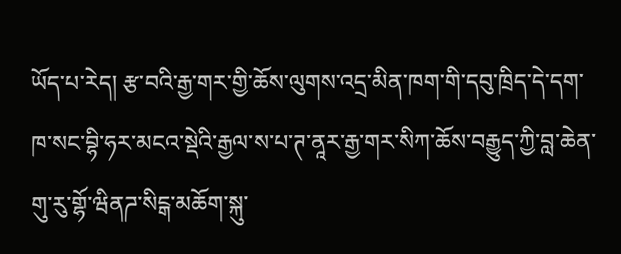ཡོད་པ་རེད། རྩ་བའི་རྒྱ་གར་གྱི་ཆོས་ལུགས་འདྲ་མིན་ཁག་གི་དབུ་ཁྲིད་དེ་དག་ཁ་སང་བྷི་ཧར་མངའ་སྡེའི་རྒྱལ་ས་པ་ཊ་ནཱར་རྒྱ་གར་སིཀ་ཆོས་བརྒྱུད་ཀྱི་བླ་ཆེན་གུ་རུ་གྷོ་ཝིནཌ་སིངྒ་མཆོག་སྐུ་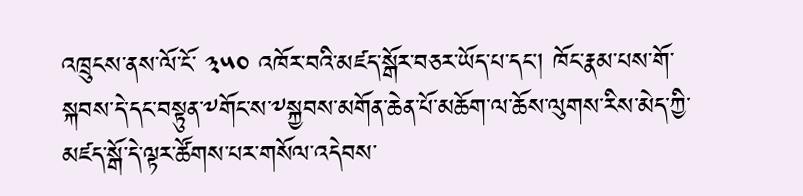འཁྲུངས་ནས་ལོ་ངོ་ ༣༥༠ འཁོར་བའི་མཛད་སྒོར་བཅར་ཡོད་པ་དང། ཁོང་རྣམ་པས་གོ་སྐབས་དེ་དང་བསྟུན་༸གོང་ས་༸སྐྱབས་མགོན་ཆེན་པོ་མཆོག་ལ་ཆོས་ལུགས་རིས་མེད་ཀྱི་མཛད་སྒོ་དེ་ལྟར་ཚོགས་པར་གསོལ་འདེབས་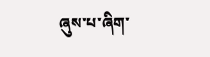ཞུས་པ་ཞིག་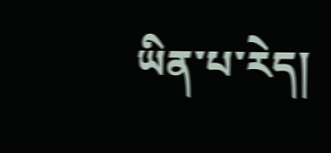ཡིན་པ་རེད།